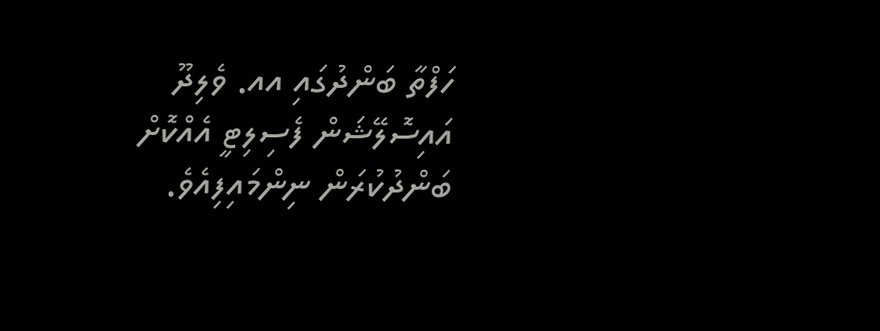ހަފްތާ ބަންދުގައި އއ. ވެލިދޫ އައިސޮލޭޝަން ފެސިލިޓީ އެއްކޮށް ބަންދުކުރަން ނިންމައިފިއެވެ.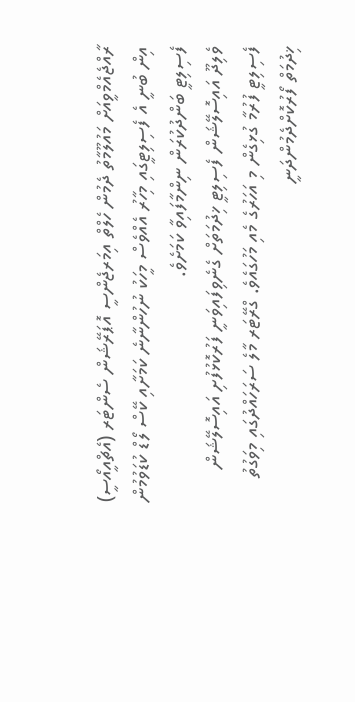ރާއްޖެއެމްވީއަށް މައުލޫމާތު ދެމުން ހެލްތް އިމަރޖެންސީ އޮޕަރޭޝަން ސެންޓަރ (އެޗްއީއޯސީ) އިން ބުނީ އެ ފެސިލިޓީގައި މިހާރު އެއްވެސް މީހަކު ނުހުންނާނެ ކަމަށާއި ކޭސް ލޯޑް ކުޑަވުމުން ފެސިލިޓީ ބަންދުކުރަން ނިންމާފައިވާ ކަމަށެވެ.
ވެލިދޫ އައިސޮލޭޝަން ފެސިލިޓީ ޚިދުމަތަށް ގެނެވިފައިވަނީ ފަރުކޮޅުފުށި އައިސޮލޭޝަން ފެސިލިޓީ ފުރުމާ ގުޅިގެން މި އަހަރުގެ މެއި މަހުގައެވެ. ގްރޭޓަރ މާލެ ސަރަހައްދުގައި މިވަގުތު ޚިދުމަތް ފޯރުކޮށްދެމުންދަނީ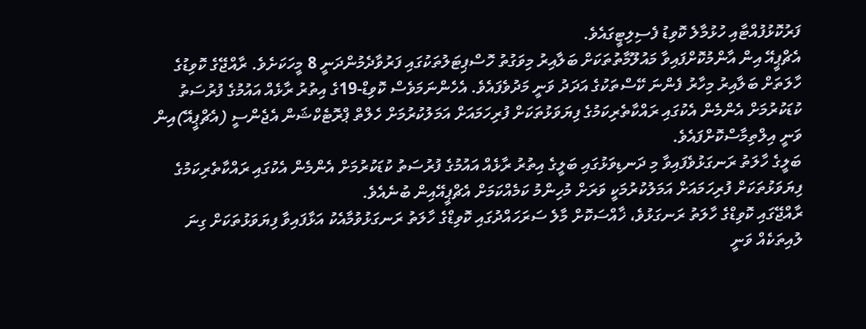ފަރުކޮޅުފުއްޓާއި ހުޅުމާލެ ކޮވިޑު ފެސިލިޓީގައެވެ.
އެޗްޕީއޭ އިން އާންމުކޮށްފައިވާ މައުލޫމާތުތަކަށް ބަލާއިރު މިވަގުތު ހޮސްޕިޓަލުތަކުގައި ފަރުވާދެމުންދަނީ 8 މީހަކަށެވެ. ރާއްޖޭގެ ކޮވިޑުގެ ހާލަތަށް ބަލާއިރު މިހާރު ފެންނަ ކޭސްތަކުގެ އަދަދު ވަނީ މަދުވެފައެވެ. އެހެންނަމަވެސް ކޮވިޑް-19ގެ އިތުރު ރާޅެއް އައުމުގެ ފުރުސަތު ކުޑަކުރުމަށް އެންމެން އެކުގައި ރައްކާތެރިކަމުގެ ފިޔަވަޅުތަކަށް ފުރިހަމައަށް އަމަލުކުރުމަށް ހެލްތް ޕްރޮޓެކްޝަން އެޖެންސީ (އެޗްޕީއޭ)އިން ވަނީ އިލްތިމާސްކޮށްފައެވެ.
ބަލީގެ ހާލަތު ރަނގަޅުވެފައިވާ މި ދަނޑިވަޅުގައި ބަލީގެ އިތުރު ރާޅެއް އައުމުގެ ފުރުސަތު ކުޑަކުރުމަށް އެންމެން އެކުގައި ރައްކާތެރިކަމުގެ ފިޔަވަޅުތަކަށް ފުރިހަމައަށް އަމަލުކުރުމަކީ ވަރަށް މުހިންމު ކަމެއްކަމަށް އެޗްޕީއޭއިން ބުނެއެވެ.
ރާއްޖޭގައި ކޮވިޑްގެ ހާލަތު ރަނގަޅުވެ، ޚާއްސަކޮށް މާލެ ސަރަހައްދުގައި ކޮވިޑްގެ ހާލަތު ރަނގަޅުވުމާއެކު އަޅާފައިވާ ފިޔަވަޅުތަކަށް ގިނަ ލުއިތަކެއް ވަނީ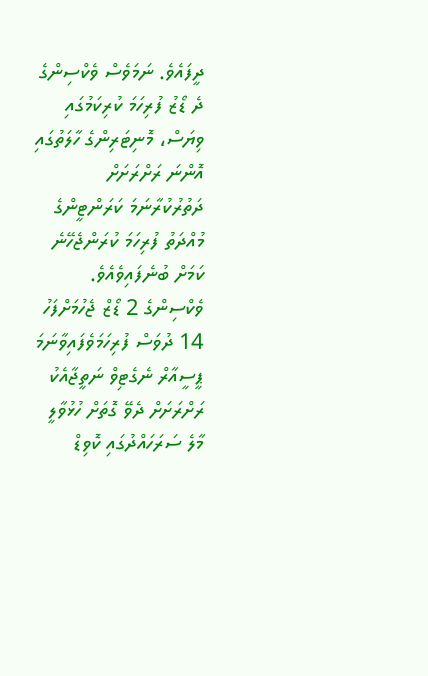ދީފައެވެ. ނަމަވެސް ވެކްސިންގެ ދެ ޑޯޒު ފުރިހަމަ ކުރިކަމުގައި ވިޔަސް، މޮނިޓަރިންގެ ހާލަތުގައި އޮންނަ ރަށްރަށަށް ދަތުރުކުރާނަމަ ކަރަންޓީންގެ މުއްދަތު ފުރިހަމަ ކުރަންޖެހޭނެ ކަމަށް ބުނެފައިވެއެވެ. ވެކްސިންގެ 2 ޑޯޒް ޖެހުމަށްފަހު 14 ދުވަސް ފުރިހަމަވެފައިވާނަމަ ޕީސީއާރް ނެގެޓިވް ނަތީޖާއެކު ރަށްރަށަށް ދެވޭ ގޮތަށް ހުޅުވާލީ މާލެ ސަރަހައްދުގައި ކޮވިޑް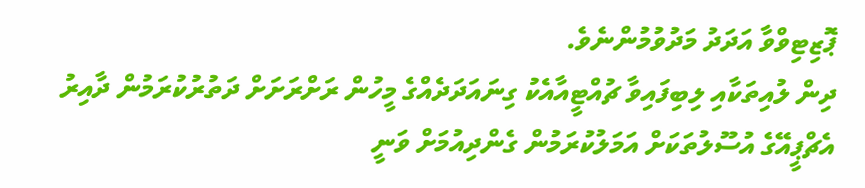ޕޮޒިޓިވްވާ އަދަދު މަދުވުމުންނެވެ.
ދިން ލުއިތަކާއި ލިބިފައިވާ ޗުއްޓީއާއެކު ގިނައަދަދެއްގެ މީހުން ރަށްރަށަށް ދަތުރުކުރަމުން ދާއިރު އެޗްޕީއޭގެ އުސޫލުތަކަށް އަމަލުކުރަމުން ގެންދިއުމަށް ވަނީ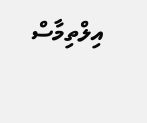އިލްތިމާސް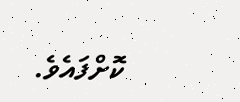ކޮށްފައެވެ.